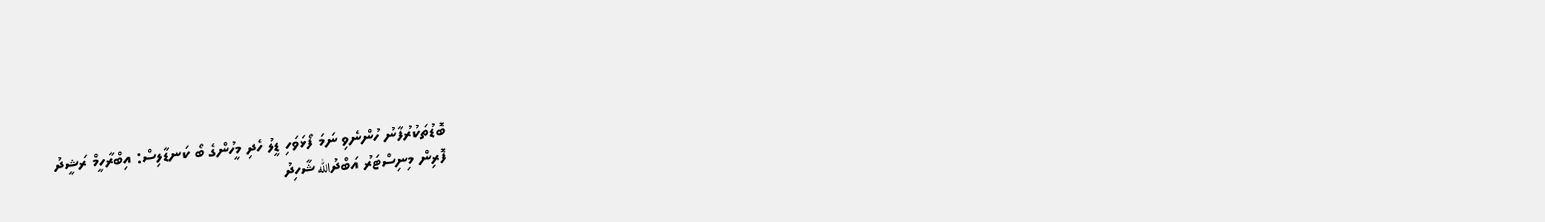ބޮޑުތަކުރުފާނު ހުންނެވި ނަމަ ފޯޅަވަހި ޑީލު ހެދި މީހުންގެ ބޯ ކަނޑާލިސް: އިބްރާހީމް ރަޝީދު
ފޮރިން މިނިސްޓަރު އަބްދުالله ޝާހިދު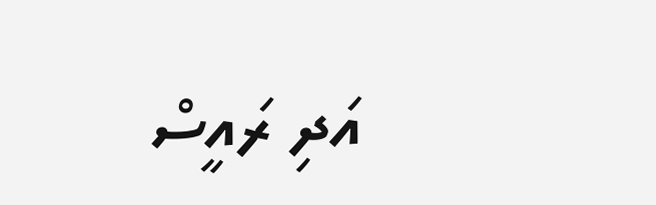އަދި ރައީސް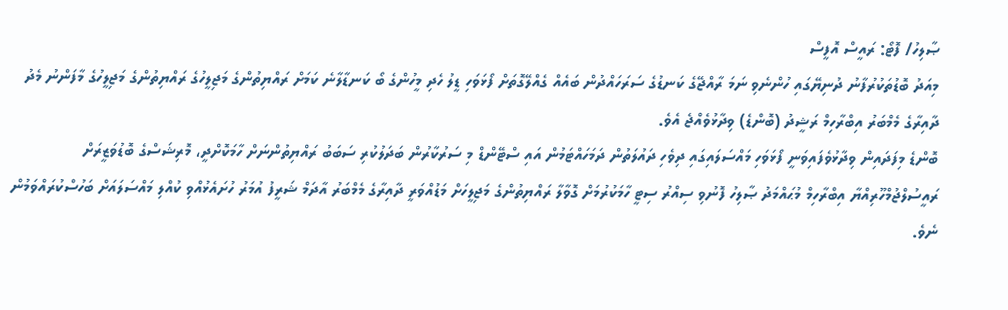ޞާލިހު/ ފޮޓޯ: ރައީސް އޮފީސް
މިއަދު ބޮޑުތަކުރުފާނު ދުނިޔޭގައި ހުންނެވި ނަމަ ރާއްޖޭގެ ކަނޑުގެ ސަރަހައްދުން ބައެއް ގެއްލޭގޮތަށް ފޯޅަވަހި ޑީލު ހެދި މީހުންގެ ބޯ ކަނޑާލާނެ ކަމަށް ރައްޔިތުންގެ މަޖިލީހުގެ ރައްޔިތުންގެ މަޖިލީހުގެ މާފަންނު މެދު ދާއިރާގެ މެމްބަރު އިބްރާހިމް ރަޝީދު (ބޮންޑެ) ވިދާޅުވެއްޖެ އެވެ.
ބޮންޑެ މިފަދައިން ވިދާޅުވެފައިވަނީ ފޯޅަވަހި މައްސަލައިގައި ދިވެހި ދައުލަތުން ދަމަހައްޓަމުން އައި ސްޓޭންޑް މި ސަރުކާރުން ބަދަލުކުރި ސަބަބު ރައްޔިތުންނަށް ހާމަކޮށްދީ، މޮރިޝަސްގެ ބޮޑުވަޒީރަށް ރައީސުލްޖުމްހޫރިއްޔާ އިބްރާހިމް މުޙައްމަދު ޞާލިހު ފޮނުވި ސިއްރު ސިޓީ ހާމަކުރުމަށް ގޮވާލާ ރައްޔިތުންގެ މަޖިލީހަށް މަޑުއްވަރީ ދާއިރާގެ މެމްބަރު އާދަމް ޝަރީފު އުމަރު ހުށައެޅުއްވި ކުއްލި މައްސަލައަށް ބަހުސްކުރައްވަމުން ނެވެ.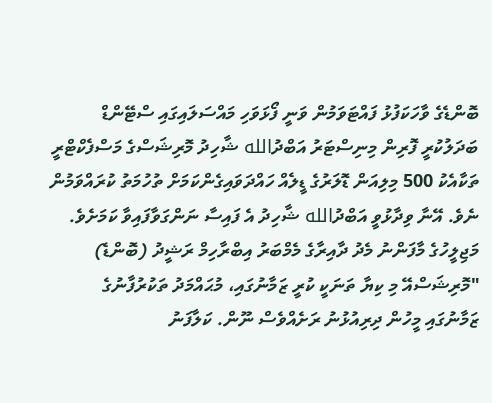ބޮންޑެގެ ވާހަކަފުޅު ފައްޓަވަމުން ވަނީ ފޯޅަވަހި މައްސަލައިގައި ސްޓޭންޑް ބަދަލުކުރީ ފޮރިން މިނިސްޓަރު އަބްދުالله ޝާހިދު މޮރިޝަސްގެ މަސްފެކްޓްރީ ތަކާއެކު 500 މިލިއަން ޑޮލަރުގެ ޑީލެއް ހައްދަވައިގެންކަމަށް ތުހުމަތު ކުރައްވަމުން ނެވެ. އޭނާ ވިދާޅުވީ އަބްދުالله ޝާހިދު އެ ފައިސާ ނަންގަވާފައިވާ ކަމަށެވެ.
މަޖިލީހުގެ މާފަންނު މެދު ދާއިރާގެ މެމްބަރު އިބްރާހިމް ރަޝީދު (ބޮންޑެ)
"މޮރިޝަސްއޭ މި ކިޔާ ތަނަކީ ކުރީ ޒަމާނުގައި، މުޙައްމަދު ތަކުރުފާނުގެ ޒަމާނުގައި މީހުން ދިރިއުޅުނު ރަށެއްވެސް ނޫން. ކަލާފަނު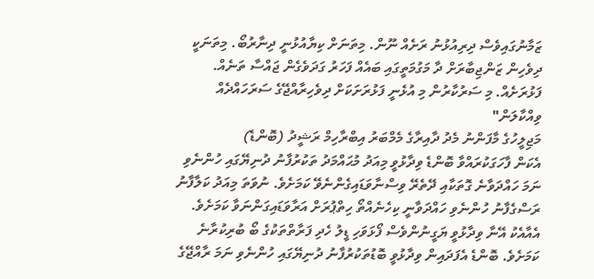ޒަމާނުގައިވެސް ދިރިއުޅުނު ރަށެއް ނޫން. މިތަނަށް ކިޔާއުޅުނީ ދިނާރުބޯ. މިތަނަކީ ދިވެހިން ޒަންޖިބާރަށް ދާ މަގުމަތީގައި ބައެއް ފަހަރު ގަދަވެގެން ޖައްސާ ތަނެއް. ފަޅުރަށެއް. މި ސަރުކާރުން މި އުޅެނީ ފަޅުރަށަކަށް ދިވެހިރާއްޖޭގެ ސަރަހައްދެއް ވިއްކާލަން"
މަޖިލީހުގެ މާފަންނު މެދު ދާއިރާގެ މެމްބަރު އިބްރާހިމް ރަޝީދު (ބޮންޑެ)
އެކަން ފާހަގަކުރައްވާ ބޮންޑެ ވިދާޅުވީ މިއަދު މުޙައްމަދު ތަކުރުފާނު ދުނިޔޭގައި ހުންނެވި ނަމަ ހައްދަވާނެ ގޮތަކާއި ދޭތެރޭ ވިސްނާވަޑައިގެންނެވޭ ކަމަށެވެ. ނުވަތަ މިއަދު ކަލާފާނު ރަސްގެފާނު ހުންނެވި ހައްދަވާނީ ކިހެނެއްތޯ ހިތްޕުރަށް އަރާވަޑައިގަންނަވާ ކަމަށެވެ.
އެއާއެކު އޭނާ ވިދާޅުވީ ޔަގީނުންވެސް ފޯޅަވަހި ޑީލު ހެދި ފަރާތްތަކުގެ ބޯ ބުރިކުރާނެ ކަމަށެވެ. ބޮންޑެ އެފަދައިން ވިދާޅުވީ ބޮޑުތަކުރުފާނު ދުނިޔޭގައި ހުންނެވި ނަމަ ރާއްޖޭގެ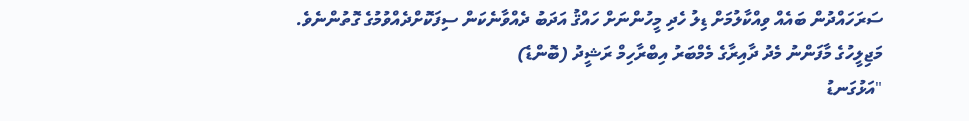ސަރަހައްދުން ބައެއް ވިއްކާލުމަށް ޑިލު ހެދި މީހުންނަށް ހައްޤު އަދަބު ދެއްވާނެކަން ސިފަކޮށްދެއްވުމުގެ ގޮތުންނެވެ.
މަޖިލީހުގެ މާފަންނު މެދު ދާއިރާގެ މެމްބަރު އިބްރާހިމް ރަޝީދު (ބޮންޑެ)
"އަޅުގަނޑު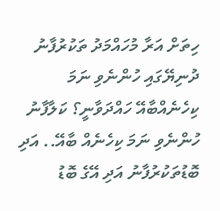ހިތަށް އަރާ މުހައްމަދު ތަކުރުފާނު ދުނިޔޭގައި ހުންނެވި ނަމަ ކިހެނެއްބާއޭ ހައްދަވާނީ؟ ކަލާފާނު ހުންނެވި ނަމަ ކިހެނެއް ބާއޭ.. އަދި ބޮޑުތަކުރުފާނު އަދި އޭގެ ބޮޑު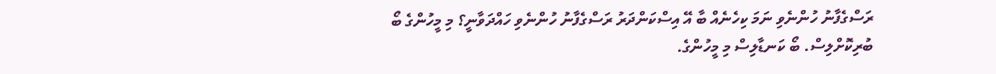ރަސްގެފާނު ހުންނެވި ނަމަ ކިހެނެއް ބާ އޭ އިސްކަންދަރު ރަސްގެފާނު ހުންނެވި ހައްދަވާނީ؟ މި މީހުންގެ ބޯ ބުރިކޮށްލިސް. ބޯ ކަނޑާލިސް މި މީހުންގެ.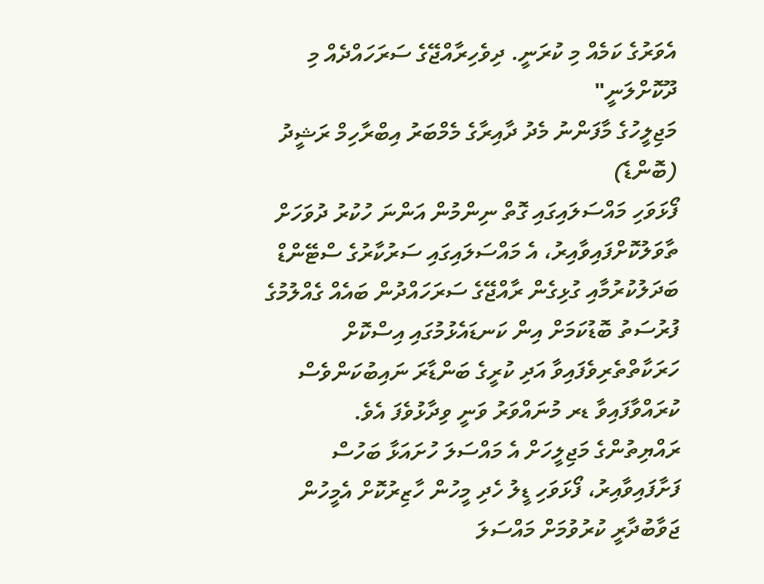އެވަރުގެ ކަމެއް މި ކުރަނީ. ދިވެހިރާއްޖޭގެ ސަރަހައްދެއް މި ދޫކޮށްލަނީ"
މަޖިލީހުގެ މާފަންނު މެދު ދާއިރާގެ މެމްބަރު އިބްރާހިމް ރަޝީދު (ބޮންޑެ)
ފޯޅަވަހި މައްސަލައިގައި ގޮތް ނިންމުން އަންނަ ހުކުރު ދުވަހަށް ތާވަލުކޮށްފައިވާއިރު، އެ މައްސަލައިގައި ސަރުކާރުގެ ސްޓޭންޑް ބަދަލުކުރުމާއި ގުޅިގެން ރާއްޖޭގެ ސަރަހައްދުން ބައެއް ގެއްލުމުގެ ފުރުސަތު ބޮޑުކަމަށް އިން ކަނޑައެޅުމުގައި އިސްކޮށް ހަރަކާތްތެރިވެފައިވާ އަދި ކުރީގެ ބަންޑާރަ ނައިބުކަންވެސް ކުރައްވާފައިވާ ޑރ މުނައްވަރު ވަނީ ވިދާޅުވެފަ އެވެ.
ރައްޔިތުންގެ މަޖިލީހަށް އެ މައްސަލަ ހުށައަޅާ ބަހުސް ފަށާފައިވާއިރު، ފޯޅަވަހި ޑީލު ހެދި މީހުން ހާޒިރުކޮށް އެމީހުން ޖަވާބުދާރީ ކުރުވުމަށް މައްސަލަ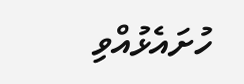ހުށައެޅުއްވި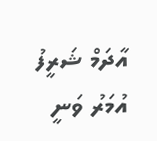އާދަމް ޝަރީފު އުމަރު ވަނީ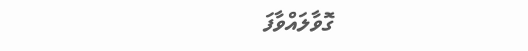ގޮވާލައްވާފަ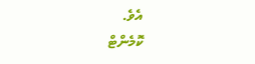އެވެ.
ކޮމެންޓް